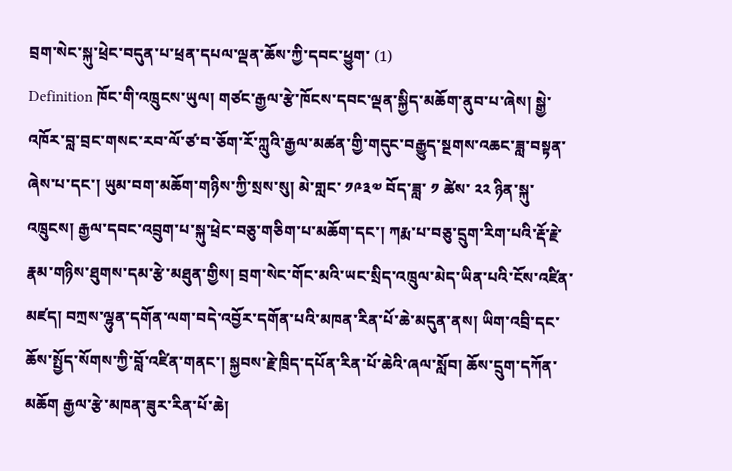བྲག་སེང་སྐུ་ཕྲེང་བདུན་པ་ཕྲན་དཔལ་ལྡན་ཆོས་ཀྱི་དབང་ཕྱུག་ (1)
Definition ཁོང་གི་འཁྲུངས་ཡུལ། གཙང་རྒྱལ་རྩེ་ཁོངས་དབང་ལྡན་སྐྱིད་མཆོག་ནུབ་པ་ཞེས། སྒྱེ་འཁོར་བླ་བྲང་གསང་རབ་ལོ་ཙ་བ་ཅོག་རོ་ཀླུའི་རྒྱལ་མཚན་གྱི་གདུང་བརྒྱུད་སྔགས་འཆང་ཟླ་བསྟན་ཞེས་པ་དང་། ཡུམ་བག་མཆོག་གཉིས་ཀྱི་སྲས་སུ། མེ་གླང་ ༡༩༣༧ བོད་ཟླ་ ༡ ཚེས་ ༢༢ ཉིན་སྐུ་འཁྲུངས། རྒྱལ་དབང་འབྲུག་པ་སྐུ་ཕྲེང་བཅུ་གཅིག་པ་མཆོག་དང་། ཀརྨ་པ་བཅུ་དྲུག་རིག་པའི་རྡོ་རྗེ་རྣམ་གཉིས་ཐུགས་དམ་རྩེ་མཐུན་གྱིས། བྲག་སེང་གོང་མའི་ཡང་སྲིད་འཁྲུལ་མེད་ཡིན་པའི་ངོས་འཛིན་མཛད། བཀྲས་ལྷུན་དགོན་ལག་བདེ་འབྱོར་དགོན་པའི་མཁན་རིན་པོ་ཆེ་མདུན་ནས། ཡིག་འབྲི་དང་ཆོས་སྤྱོད་སོགས་ཀྱི་བློ་འཛིན་གནང་། སྐྱབས་རྗེ་ཁྲིད་དཔོན་རིན་པོ་ཆེའི་ཞལ་སློབ། ཆོས་དྲུག་དཀོན་མཆོག རྒྱལ་རྩེ་མཁན་ཟུར་རིན་པོ་ཆེ།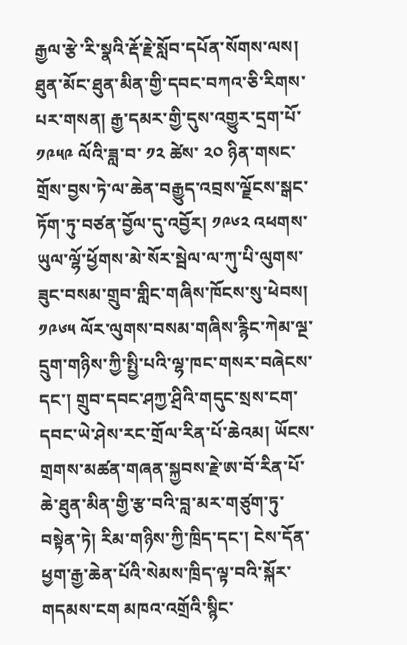རྒྱལ་རྩེ་རི་སྣའི་རྡོ་རྗེ་སློབ་དཔོན་སོགས་ལས། ཐུན་མོང་ཐུན་མིན་གྱི་དབང་བཀའ་ཅི་རིགས་པར་གསན། རྒྱ་དམར་གྱི་དུས་འགྱུར་དྲག་པོ་ ༡༩༥༩ ལོའི་ཟླ་བ་ ༡༢ ཚེས་ ༢༠ ཉིན་གསང་གྲོས་བྱས་ཏེ་ལ་ཆེན་བརྒྱུད་འབྲས་ལྗོངས་སྒང་ཏོག་ཏུ་བཙན་བྱོལ་དུ་འབྱོར། ༡༩༦༢ འཕགས་ཡུལ་ལྷོ་ཕྱོགས་མེ་སོར་སྦེལ་ལ་ཀུ་པི་ལུགས་ཟུང་བསམ་གྲུབ་གླིང་གཞིས་ཁོངས་སུ་ཕེབས། ༡༩༦༥ ལོར་ལུགས་བསམ་གཞིས་རྙིང་ཀེམ་ལྔ་དྲུག་གཉིས་ཀྱི་སྤྱི་པའི་ལྷ་ཁང་གསར་བཞེངས་དང་། གྲུབ་དབང་ཤཀྱ་ཤྲིའི་གདུང་སྲས་ངག་དབང་ཡེ་ཤེས་རང་གྲོལ་རིན་པོ་ཆེའམ། ཡོངས་གྲགས་མཚན་གཞན་སྐྱབས་རྗེ་ཨ་བོ་རིན་པོ་ཆེ་ཐུན་མིན་གྱི་རྩ་བའི་བླ་མར་གཙུག་ཏུ་བསྟེན་ཏེ། རིམ་གཉིས་ཀྱི་ཁྲིད་དང་། ངེས་དོན་ཕྱག་རྒྱ་ཆེན་པོའི་སེམས་ཁྲིད་ལྟ་བའི་སྐོར་གདམས་ངག མཁའ་འགྲོའི་སྙིང་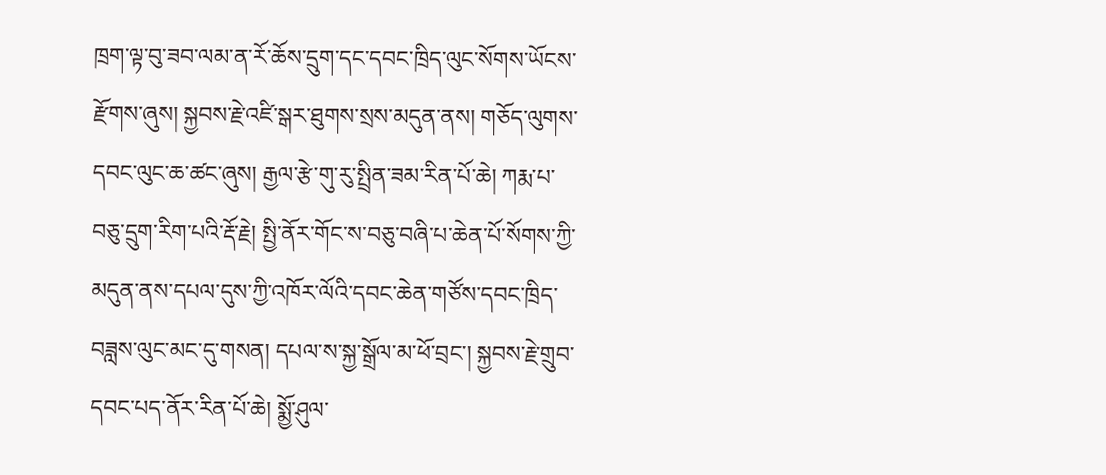ཁྲག་ལྟ་བུ་ཟབ་ལམ་ན་རོ་ཆོས་དྲུག་དང་དབང་ཁྲིད་ལུང་སོགས་ཡོངས་རྫོགས་ཞུས། སྐྱབས་རྗེ་འཛི་སྒར་ཐུགས་སྲས་མདུན་ནས། གཅོད་ལུགས་དབང་ལུང་ཆ་ཚང་ཞུས། རྒྱལ་རྩེ་གུ་རུ་སྤྲིན་ཟམ་རིན་པོ་ཆེ། ཀརྨ་པ་བཅུ་དྲུག་རིག་པའི་རྡོ་རྗེ། སྤྱི་ནོར་གོང་ས་བཅུ་བཞི་པ་ཆེན་པོ་སོགས་ཀྱི་མདུན་ནས་དཔལ་དུས་ཀྱི་འཁོར་ལོའི་དབང་ཆེན་གཙོས་དབང་ཁྲིད་བཟླས་ལུང་མང་དུ་གསན། དཔལ་ས་སྐྱ་སྒྲོལ་མ་ཕོ་བྲང་། སྐྱབས་རྗེ་གྲུབ་དབང་པད་ནོར་རིན་པོ་ཆེ། སྨྱོ་ཤུལ་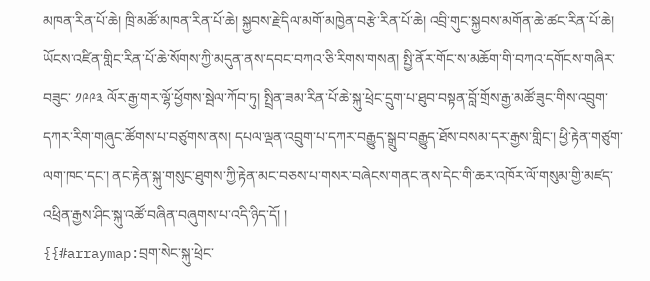མཁན་རིན་པོ་ཆེ། ཁྲི་མཚོ་མཁན་རིན་པོ་ཆེ། སྐྱབས་རྗེ་དིལ་མགོ་མཁྱེན་བརྩེ་རིན་པོ་ཆེ། འབྲི་གུང་སྐྱབས་མགོན་ཆེ་ཚང་རིན་པོ་ཆེ། ཡོངས་འཛིན་གླིང་རིན་པོ་ཆེ་སོགས་ཀྱི་མདུན་ནས་དབང་བཀའ་ཅི་རིགས་གསན། སྤྱི་ནོར་གོང་ས་མཆོག་གི་བཀའ་དགོངས་གཞིར་བཟུང་ ༡༩༩༣ ལོར་རྒྱ་གར་ལྷོ་ཕྱོགས་སྦེལ་ཀོབ་ཏུ། སྤྲིན་ཟམ་རིན་པོ་ཆེ་སྐུ་ཕྲེང་དྲུག་པ་ཐུབ་བསྟན་བློ་གྲོས་རྒྱ་མཚོ་ཟུང་གིས་འབྲུག་དཀར་རིག་གཞུང་ཚོགས་པ་བཙུགས་ནས། དཔལ་ལྡན་འབྲུག་པ་དཀར་བརྒྱུད་སྒྲུབ་བརྒྱུད་ཐོས་བསམ་དར་རྒྱས་གླིང་། ཕྱི་རྟེན་གཙུག་ལག་ཁང་དང་། ནང་རྟེན་སྐུ་གསུང་ཐུགས་ཀྱི་རྟེན་མང་བཅས་པ་གསར་བཞེངས་གནང་ནས་དེང་གི་ཆར་འཁོར་ལོ་གསུམ་གྱི་མཛད་འཕྲིན་རྒྱས་ཤིང་སྐུ་འཚོ་བཞིན་བཞུགས་པ་འདི་ཉིད་དོ། །
{{#arraymap:བྲག་སེང་སྐུ་ཕྲེང་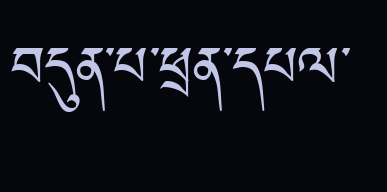བདུན་པ་ཕྲན་དཔལ་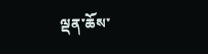ལྡན་ཆོས་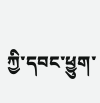ཀྱི་དབང་ཕྱུག་